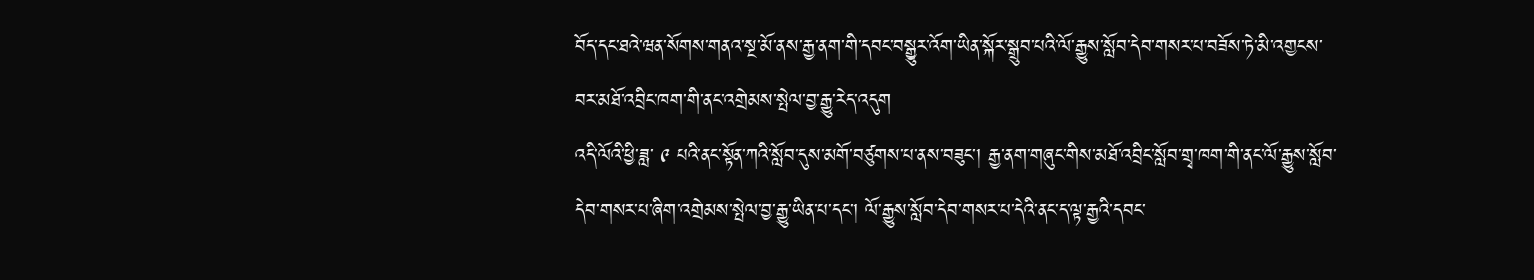བོད་དང་ཐའེ་ཝན་སོགས་གནའ་སྔ་མོ་ནས་རྒྱ་ནག་གི་དབང་བསྒྱུར་འོག་ཡིན་སྐོར་སྒྲུབ་པའི་ལོ་རྒྱུས་སློབ་དེབ་གསར་པ་བཟོས་ཏེ་མི་འགྱངས་བར་མཐོ་འབྲིང་ཁག་གི་ནང་འགྲེམས་སྤེལ་བྱ་རྒྱུ་རེད་འདུག
འདི་ལོའི་ཕྱི་ཟླ་ ༩ པའི་ནང་སྟོན་ཀའི་སློབ་དུས་མགོ་བཙུགས་པ་ནས་བཟུང་། རྒྱ་ནག་གཞུང་གིས་མཐོ་འབྲིང་སློབ་གྲྭ་ཁག་གི་ནང་ལོ་རྒྱུས་སློབ་དེབ་གསར་པ་ཞིག་འགྲེམས་སྤེལ་བྱ་རྒྱུ་ཡིན་པ་དང་། ལོ་རྒྱུས་སློབ་དེབ་གསར་པ་དེའི་ནང་ད་ལྟ་རྒྱའི་དབང་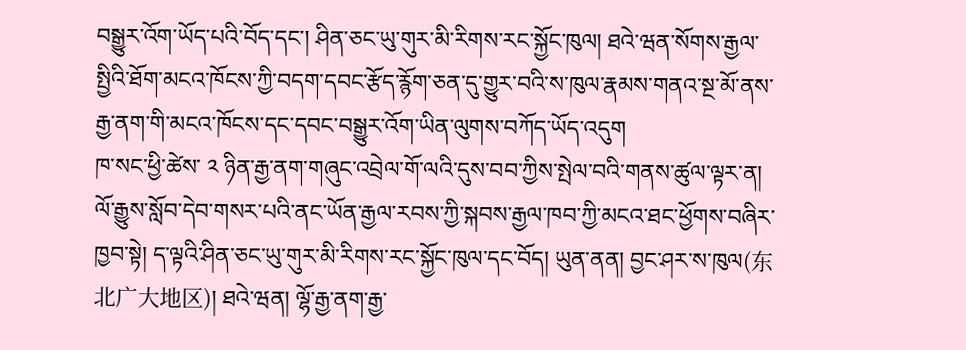བསྒྱུར་འོག་ཡོད་པའི་བོད་དང་། ཤིན་ཅང་ཡུ་གུར་མི་རིགས་རང་སྐྱོང་ཁུལ། ཐའེ་ཝན་སོགས་རྒྱལ་སྤྱིའི་ཐོག་མངའ་ཁོངས་ཀྱི་བདག་དབང་རྩོད་རྙོག་ཅན་དུ་གྱུར་བའི་ས་ཁུལ་རྣམས་གནའ་སྔ་མོ་ནས་རྒྱ་ནག་གི་མངའ་ཁོངས་དང་དབང་བསྒྱུར་འོག་ཡིན་ལུགས་བཀོད་ཡོད་འདུག
ཁ་སང་ཕྱི་ཚེས་ ༢ ཉིན་རྒྱ་ནག་གཞུང་འབྲེལ་གོ་ལའི་དུས་བབ་ཀྱིས་སྤེལ་བའི་གནས་ཚུལ་ལྟར་ན། ལོ་རྒྱུས་སློབ་དེབ་གསར་པའི་ནང་ཡོན་རྒྱལ་རབས་ཀྱི་སྐབས་རྒྱལ་ཁབ་ཀྱི་མངའ་ཐང་ཕྱོགས་བཞིར་ཁྱབ་སྟེ། ད་ལྟའི་ཤིན་ཅང་ཡུ་གུར་མི་རིགས་རང་སྐྱོང་ཁུལ་དང་བོད། ཡུན་ནན། བྱང་ཤར་ས་ཁུལ(东北广大地区)། ཐའེ་ཝན། ལྷོ་རྒྱ་ནག་རྒྱ་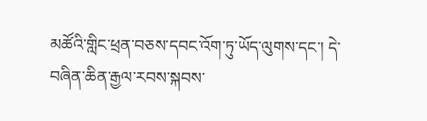མཚོའི་གླིང་ཕྲན་བཅས་དབང་འོག་ཏུ་ཡོད་ལུགས་དང་། དེ་བཞིན་ཆིན་རྒྱལ་རབས་སྐབས་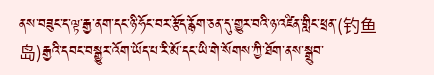ནས་བཟུང་ད་ལྟ་རྒྱ་ནག་དང་ཉི་ཧོང་བར་རྩོད་རྙོག་ཅན་དུ་གྱུར་བའི་ཉ་འཛིན་གླིང་ཕྲན་(钓鱼岛)རྒྱའི་དབང་བསྒྱུར་འོག་ཡོད་པ་རི་མོ་དང་ཡི་གེ་སོགས་ཀྱི་ཐོག་ནས་སྒྲུབ་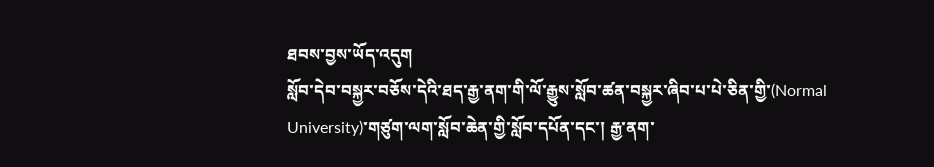ཐབས་བྱས་ཡོད་འདུག
སློབ་དེབ་བསྐྱར་བཅོས་དེའི་ཐད་རྒྱ་ནག་གི་ལོ་རྒྱུས་སློབ་ཚན་བསྐྱར་ཞིབ་པ་པེ་ཅིན་གྱི་(Normal University)་གཙུག་ལག་སློབ་ཆེན་གྱི་སློབ་དཔོན་དང་། རྒྱ་ནག་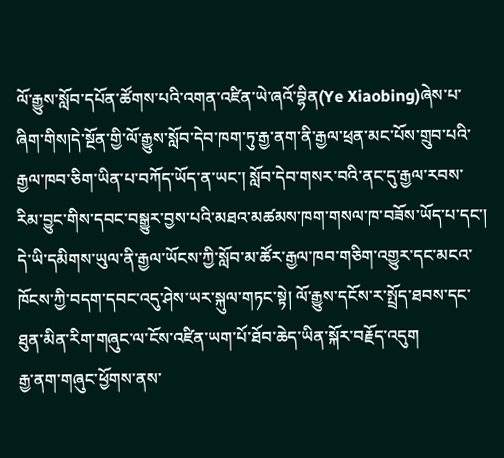ལོ་རྒྱུས་སློབ་དཔོན་ཚོགས་པའི་འགན་འཛིན་ཡེ་ཞའོ་བྷིན(Ye Xiaobing)ཞེས་པ་ཞིག་གིས།དེ་སྔོན་གྱི་ལོ་རྒྱུས་སློབ་དེབ་ཁག་ཏུ་རྒྱ་ནག་ནི་རྒྱལ་ཕྲན་མང་པོས་གྲུབ་པའི་རྒྱལ་ཁབ་ཅིག་ཡིན་པ་བཀོད་ཡོད་ན་ཡང་། སློབ་དེབ་གསར་བའི་ནང་དུ་རྒྱལ་རབས་རིམ་བྱུང་གིས་དབང་བསྒྱུར་བྱས་པའི་མཐའ་མཚམས་ཁག་གསལ་ཁ་བཟོས་ཡོད་པ་དང་། དེ་ཡི་དམིགས་ཡུལ་ནི་རྒྱལ་ཡོངས་ཀྱི་སློབ་མ་ཚོར་རྒྱལ་ཁབ་གཅིག་འགྱུར་དང་མངའ་ཁོངས་ཀྱི་བདག་དབང་འདུ་ཤེས་ཡར་སྐུལ་གཏང་སྟེ། ལོ་རྒྱུས་དངོས་ར་སྤྲོད་ཐབས་དང་ཐུན་མིན་རིག་གཞུང་ལ་ངོས་འཛིན་ཡག་པོ་ཐོབ་ཆེད་ཡིན་སྐོར་བརྗོད་འདུག
རྒྱ་ནག་གཞུང་ཕྱོགས་ནས་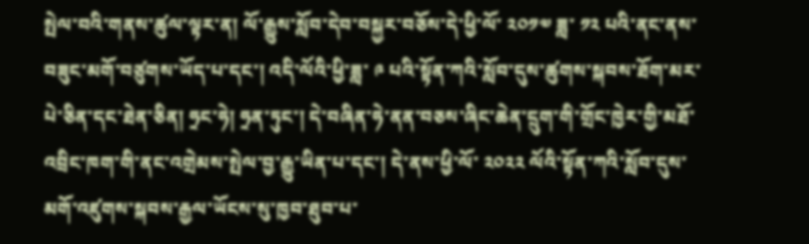སྤེལ་བའི་གནས་ཚུལ་ལྟར་ན། ལོ་རྒྱུས་སློབ་དེབ་བསྐྱར་བཅོས་དེ་ཕྱི་ལོ་ ༢༠༡༧ ཟླ་ ༡༢ པའི་ནང་ནས་བཟུང་མགོ་བཙུགས་ཡོད་པ་དང་། འདི་ལོའི་ཕྱི་ཟླ་ ༩ པའི་སྟོན་ཀའི་སློབ་དུས་ཚུགས་སྐབས་ཐོག་མར་པེ་ཅིན་དང་ཐེན་ཅིན། ཧྲང་ཧེ། ཧྲན་ཏུང་། དེ་བཞིན་ཧེ་ནན་བཅས་ཞིང་ཆེན་དྲུག་གི་གྲོང་ཁྱེར་གྱི་མཐོ་འབྲིང་ཁག་གི་ནང་འགྲེམས་སྤེལ་བྱ་རྒྱུ་ཡིན་པ་དང་། དེ་ནས་ཕྱི་ལོ་ ༢༠༢༢ ལོའི་སྟོན་ཀའི་སློབ་དུས་མགོ་འཛུགས་སྐབས་རྒྱལ་ཡོངས་སུ་ཁྱབ་ཐུབ་པ་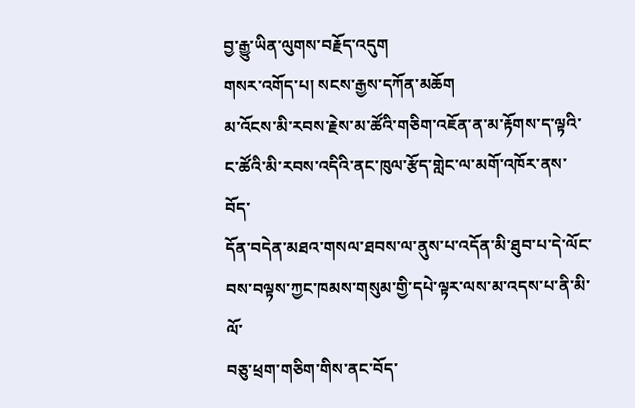བྱ་རྒྱུ་ཡིན་ལུགས་བརྗོད་འདུག
གསར་འགོད་པ། སངས་རྒྱས་དཀོན་མཆོག
མ་འོངས་མི་རབས་རྗེས་མ་ཚོའི་གཅིག་འཇོན་ན་མ་རྟོགས་ད་ལྟའི་
ང་ཚོའི་མི་རབས་འདིའི་ནང་ཁུལ་རྩོད་གླེང་ལ་མགོ་འཁོར་ནས་བོད་
དོན་བདེན་མཐའ་གསལ་ཐབས་ལ་ནུས་པ་འདོན་མི་ཐུབ་པ་དེ་ལོང་
བས་བལྟས་ཀྱང་ཁམས་གསུམ་གྱི་དཔེ་ལྟར་ལས་མ་འདས་པ་ནི་མི་ལོ་
བཅུ་ཕྲག་གཅིག་གིས་ནང་བོད་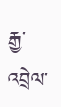རྒྱ་འབྲེལ་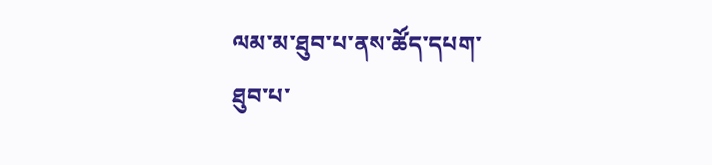ལམ་མ་ཐུབ་པ་ནས་ཚོད་དཔག་
ཐུབ་པ་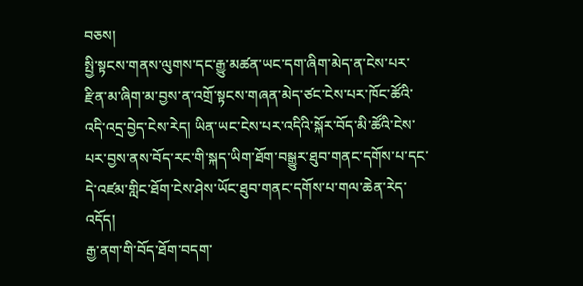བཅས།
སྤྱི་སྟངས་གནས་ལུགས་དང་རྒྱུ་མཚན་ཡང་དག་ཞིག་མེད་ན་ངེས་པར་རྫིན་མ་ཞིག་མ་བྱས་ན་འགྲོ་སྟངས་གཞན་མེད་ཙང་ངེས་པར་ཁོང་ཚོའི་འདི་འདྲ་བྱེད་ངེས་རེད། ཡིན་ཡང་ངེས་པར་འདིའི་སྐོར་བོད་མི་ཚོའི་ངེས་པར་བྱས་ནས་བོད་རང་གི་སྐད་ཡིག་ཐོག་བསྒྱུར་ཐུབ་གནང་དགོས་པ་དང་དེ་འཛམ་གླིང་ཐོག་ངེས་ཤེས་ཡོང་ཐུབ་གནང་དགོས་པ་གལ་ཆེན་རེད་འདོད།
རྒྱ་ནག་གི་བོད་ཐོག་བདག་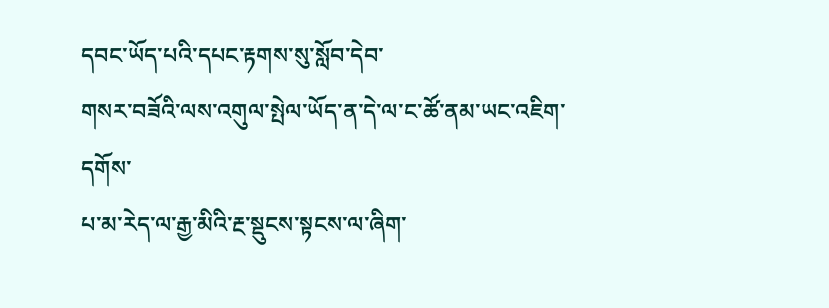དབང་ཡོད་པའི་དཔང་རྟགས་སུ་སློབ་དེབ་
གསར་བཟོའི་ལས་འགུལ་སྤེལ་ཡོད་ན་དེ་ལ་ང་ཚོ་ནམ་ཡང་འཇིག་དགོས་
པ་མ་རེད་ལ་རྒྱ་མིའི་རྔ་སྡུངས་སྟངས་ལ་ཞིག་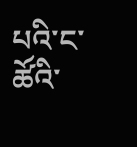པའི་ང་ཚོའི་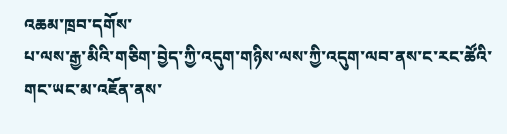འཆམ་ཁྲབ་དགོས་
པ་ལས་རྒྱ་མིའི་གཅིག་བྱེད་ཀྱི་འདུག་གཉིས་ལས་ཀྱི་འདུག་ལབ་ནས་ང་རང་ཚོའི་
གང་ཡང་མ་འཇོན་ནས་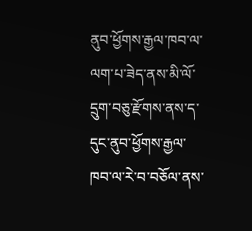ནུབ་ཕྱོགས་རྒྱལ་ཁབ་ལ་ལག་པ་ཟེད་ནས་མི་ལོ་
དྲུག་བཅུ་རྫོགས་ནས་ད་དུང་ནུབ་ཕྱོགས་རྒྱལ་ཁབ་ལ་རེ་བ་བཅོལ་ནས་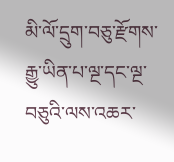མི་ལོ་དྲུག་བཅུ་རྫོགས་རྒྱུ་ཡིན་པ་ལྔ་དང་ལྔ་བཅུའི་ལས་འཆར་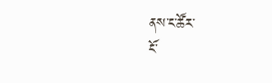ནས་ང་ཚོར་
ངོ་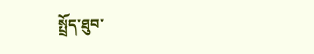སྤྲོད་ཐུབ་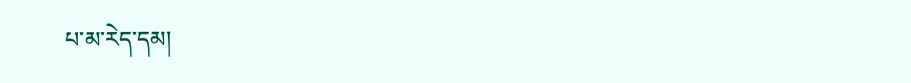པ་མ་རེད་དམ།